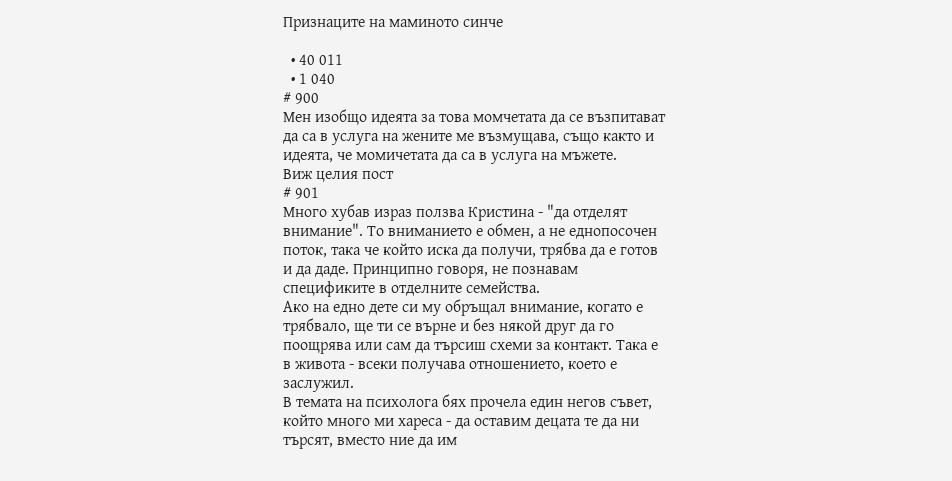Признаците на маминото синче

  • 40 011
  • 1 040
# 900
Мен изобщо идеята за това момчетата да се възпитават да са в услуга на жените ме възмущава, също както и идеята, че момичетата да са в услуга на мъжете.
Виж целия пост
# 901
Много хубав израз ползва Кристина - "да отделят внимание". То вниманието е обмен, а не еднопосочен поток, така че който иска да получи, трябва да е готов и да даде. Принципно говоря, не познавам спецификите в отделните семейства.
Ако на едно дете си му обръщал внимание, когато е трябвало, ще ти се върне и без някой друг да го поощрява или сам да търсиш схеми за контакт. Така е в живота - всеки получава отношението, което е заслужил.
В темата на психолога бях прочела един негов съвет, който много ми хареса - да оставим децата те да ни търсят, вместо ние да им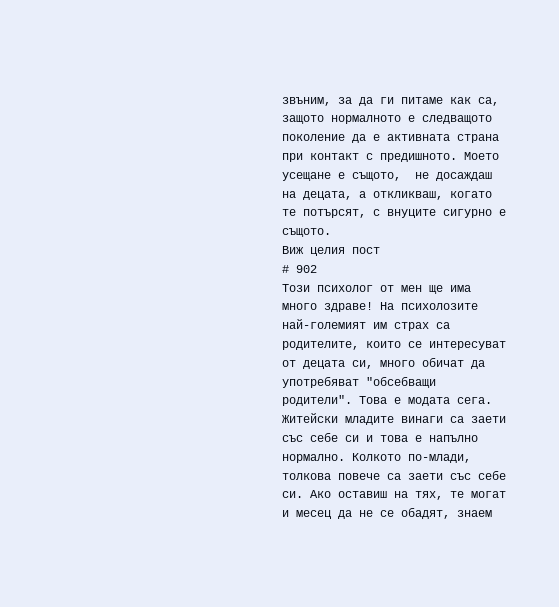звъним, за да ги питаме как са, защото нормалното е следващото поколение да е активната страна при контакт с предишното. Моето усещане е същото,  не досаждаш на децата, а откликваш, когато те потърсят, с внуците сигурно е същото.
Виж целия пост
# 902
Този психолог от мен ще има много здраве! На психолозите най-големият им страх са родителите, които се интересуват от децата си, много обичат да употребяват "обсебващи родители". Това е модата сега.
Житейски младите винаги са заети със себе си и това е напълно нормално. Колкото по-млади, толкова повече са заети със себе си. Ако оставиш на тях, те могат и месец да не се обадят, знаем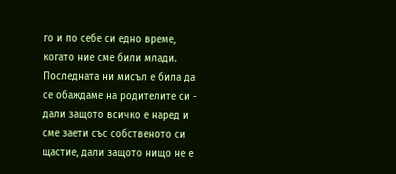го и по себе си едно време, когато ние сме били млади. Последната ни мисъл е била да се обаждаме на родителите си - дали защото всичко е наред и сме заети със собственото си щастие, дали защото нищо не е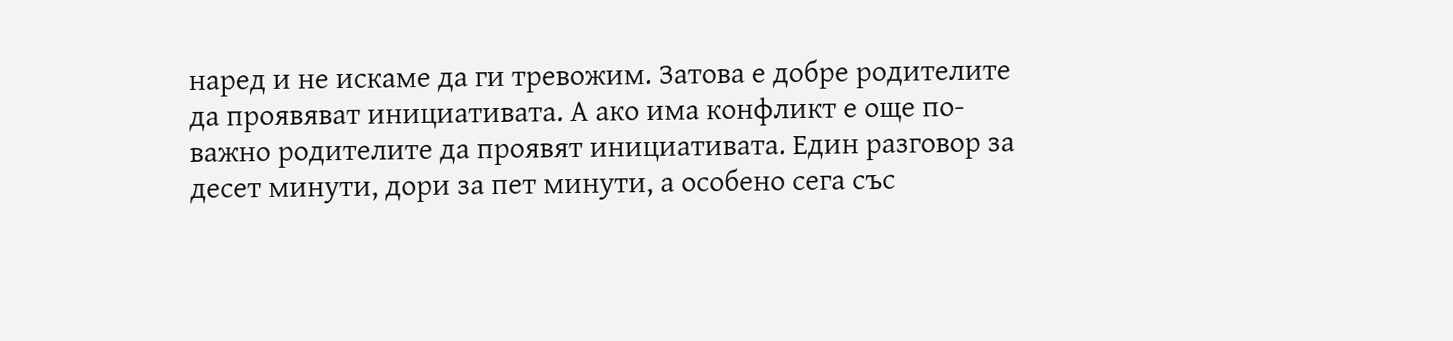наред и не искаме да ги тревожим. Затова е добре родителите да проявяват инициативата. А ако има конфликт е още по-важно родителите да проявят инициативата. Един разговор за десет минути, дори за пет минути, а особено сега със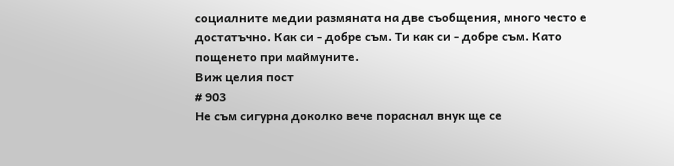социалните медии размяната на две съобщения, много често е достатъчно. Как си - добре съм. Ти как си - добре съм. Като пощенето при маймуните.
Виж целия пост
# 903
Не съм сигурна доколко вече пораснал внук ще се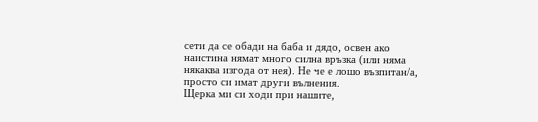сети да се обади на баба и дядо, освен ако наистина нямат много силна връзка (или няма някаква изгода от нея). Не че е лошо възпитан/а, просто си имат други вълнения.
Щерка ми си ходи при нашите,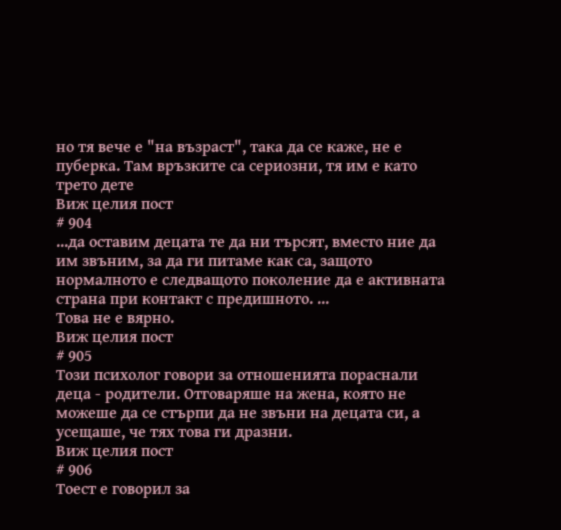но тя вече е "на възраст", така да се каже, не е пуберка. Там връзките са сериозни, тя им е като трето дете
Виж целия пост
# 904
...да оставим децата те да ни търсят, вместо ние да им звъним, за да ги питаме как са, защото нормалното е следващото поколение да е активната страна при контакт с предишното. ...
Това не е вярно.
Виж целия пост
# 905
Този психолог говори за отношенията пораснали деца - родители. Отговаряше на жена, която не можеше да се стърпи да не звъни на децата си, а усещаше, че тях това ги дразни.
Виж целия пост
# 906
Тоест е говорил за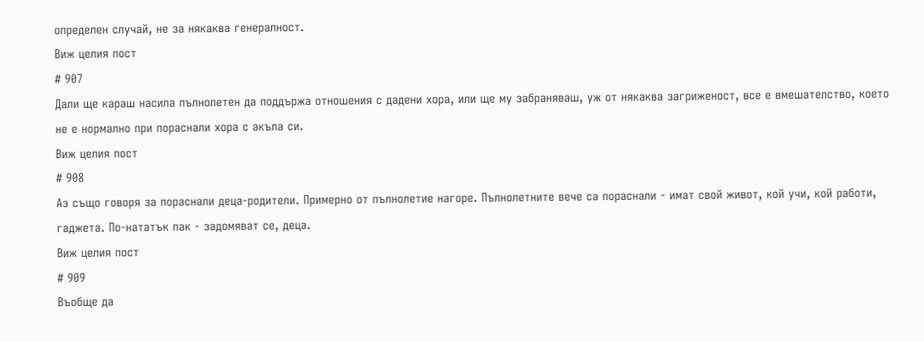определен случай, не за някаква генералност.
Виж целия пост
# 907
Дали ще караш насила пълнолетен да поддържа отношения с дадени хора, или ще му забраняваш, уж от някаква загриженост, все е вмешателство, което не е нормално при пораснали хора с акъла си.
Виж целия пост
# 908
Аз също говоря за пораснали деца-родители. Примерно от пълнолетие нагоре. Пълнолетните вече са пораснали - имат свой живот, кой учи, кой работи, гаджета. По-нататък пак - задомяват се, деца.
Виж целия пост
# 909
Въобще да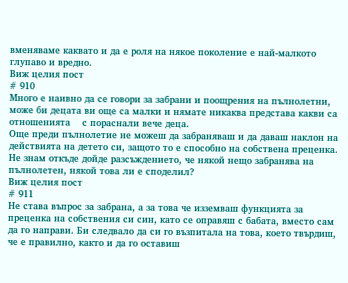вменяваме каквато и да е роля на някое поколение е най-малкото глупаво и вредно.
Виж целия пост
# 910
Много е наивно да се говори за забрани и поощрения на пълнолетни, може би децата ви още са малки и нямате никаква представа какви са отношенията    с пораснали вече деца.
Още преди пълнолетие не можеш да забраняваш и да даваш наклон на действията на детето си, защото то е способно на собствена преценка.
Не знам откъде дойде разсъждението, че някой нещо забранява на пълнолетен, някой това ли е споделил?
Виж целия пост
# 911
Не става въпрос за забрана, а за това че изземваш функцията за преценка на собствения си син, като се оправяш с бабата, вместо сам да го направи. Би следвало да си го възпитала на това, което твърдиш, че е правилно, както и да го оставиш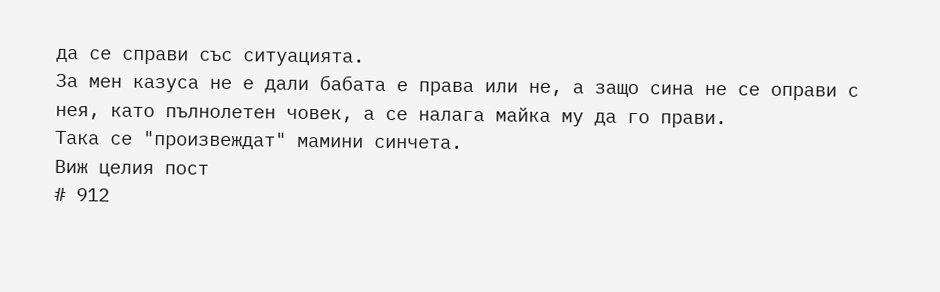да се справи със ситуацията.
За мен казуса не е дали бабата е права или не, а защо сина не се оправи с нея, като пълнолетен човек, а се налага майка му да го прави.
Така се "произвеждат" мамини синчета.
Виж целия пост
# 912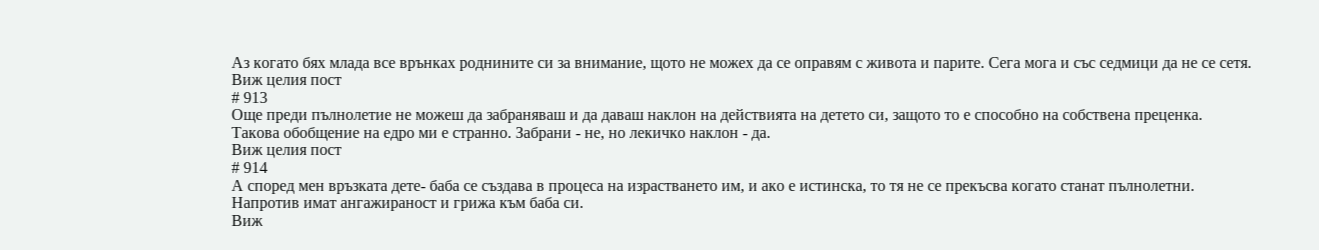Аз когато бях млада все врънках роднините си за внимание, щото не можех да се оправям с живота и парите. Сега мога и със седмици да не се сетя.
Виж целия пост
# 913
Още преди пълнолетие не можеш да забраняваш и да даваш наклон на действията на детето си, защото то е способно на собствена преценка.
Такова обобщение на едро ми е странно. Забрани - не, но лекичко наклон - да.
Виж целия пост
# 914
А според мен връзката дете- баба се създава в процеса на израстването им, и ако е истинска, то тя не се прекъсва когато станат пълнолетни.
Напротив имат ангажираност и грижа към баба си.
Виж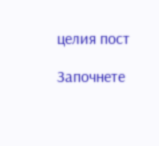целия пост

Започнете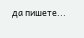да пишете...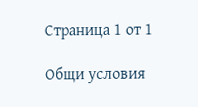Страница 1 от 1

Общи условия